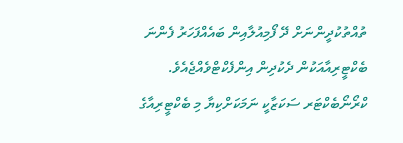ތުއްތުކުދީންނަށް ދޭ ފޯމިއުލާއިން ބައެއްފަހަރު ފެންނަ ބެކްޓީރިއާއަކުން ދެކުދިން އިންފެކްޓްވެއްޖެއެވެ.
ކްރޯނޯބެކްޓަރ ސަކަޒާކީ ނަމަކަށްކިޔާ މި ބެކްޓީރިއާގެ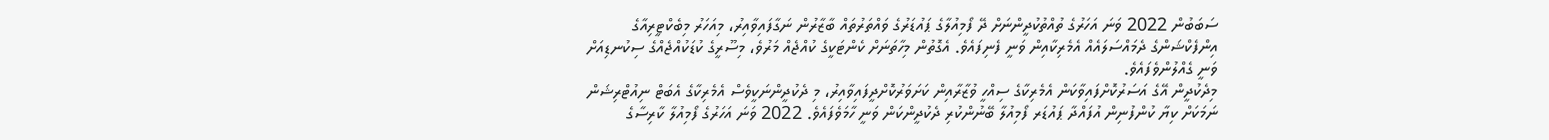ސަބަބުން 2022 ވަނަ އަހަރުގެ ތުއްތުކުދީންނަށް ދޭ ފޯމިއުލާގެ ޕައުޑަރުގެ ވައްތަރުތައް ބާޒާރުން ނަގާފައިވާއިރު، މިއަހަރު މިބެކްޓީރިއާގެ އިންފެކްޝަންގެ ދެމައްސަލައެއް އެމެރިކާއިން ވަނީ ފެނިފައެވެ. އެގޮތުން މިހާތަނަށް ކެންޓަކީގެ ކުއްޖެއް މަރުވެ، މިސޫރީގެ ކުޑަކުއްޖެއްގެ ސިކުނޑިއަށް ވަނީ ގެއްލުންވެފައެވެ.
މިދެކުދީން އޭގެ އަސަރުކޮށްފައިވާކަން އެމެރިކާގެ ސިއްހީ ވުޒާރާއިން ކަށަވަރުކޮށްދީފައިވާއިރު، މި ދެކުދީންނަކީވެސް އެމެރިކާގެ އެބަޓް ނިއުޓްރިޝަން ނަމަކަށް ކިޔާ ކުންފުނިން އުފައްދާ ޕައުޑަރ ފޯމިއުލާ ބޭނުންކުރި ދެކުދީންކަން ވަނީ ހާމަވެފައެވެ. 2022 ވަނަ އަހަރުގެ ފޯމިއުލާ ކާރިސާގެ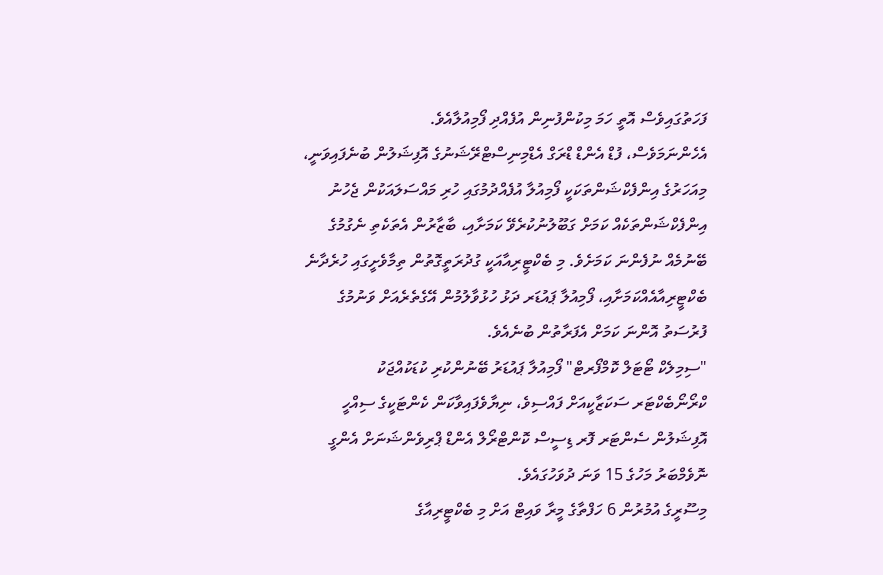ފަހަތުގައިވެސް އޮތީ ހަމަ މިކުންފުނިން އުފެއްދި ފޯމިއުލާއެވެ.
އެހެންނަމަވެސް، ފުޑް އެންޑް ޑްރަގް އެޑްމިނިސްޓްރޭޝަނުގެ އޮފިޝަލުން ބުނެފައިވަނީ، މިއަހަރުގެ އިންފެކްޝަންތަކަކީ ފޯމިއުލާ އުފެއްދުމުގައި ހުރި މައްސަލައަކުން ޖެހުނު އިންފެކްޝަންތަކެއް ކަމަށް ގަބޫލުނުކުރެވޭ ކަމަށާއި، ބާޒާރުން އެތަކެތި ނެގުމުގެ ބޭނުމެއް ނުފެންނަ ކަމަށެވެ. މި ބެކްޓީރިއާއަކީ ގުދުރަތީގޮތުން ތިމާވެށީގައި ހުރެދާނެ ބެކްޓީރިއާއެއްކަމަށާއި، ފޯމިއުލާ ޕައުޑަރ ދަޅު ހުޅުވާލުމުން އޭގެތެރެއަށް ވަނުމުގެ ފުރުސަތު އޮންނަ ކަމަށް އެފަރާތުން ބުނެއެވެ.
"ސިމިލެކް ޓޯޓަލް ކޮމްފޯރޓް" ފޯމިއުލާ ޕައުޑަރު ބޭނުންކުރި ކުޑަކުއްޖަކު ކްރޯނޯބެކްޓަރ ސަކަޒާކީއަށް ފައްސިވެ، ނިޔާވެފައިވާކަން ކެންޓަކީގެ ސިއްހީ އޮފިޝަލުން ސެންޓަރ ފޮރ ޑިސީސް ކޮންޓްރޯލް އެންޑް ޕްރިވެންޝަނަށް އެންގީ ނޮވެމްބަރު މަހުގެ 15 ވަނަ ދުވަހުގައެވެ.
މިސޫރީގެ އުމުރުން 6 ހަފްތާގެ މީރާ ވައިޓް އަށް މި ބެކްޓީރިއާގެ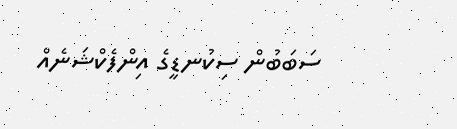ސަބަބުން ސިކުނޑީގެ އިންފެކްޝަނެއް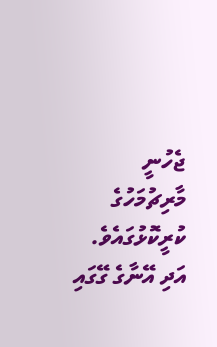ޖެހުނީ މާރިޗުމަހުގެ ކުރީކޮޅުގައެވެ. އަދި އޭނާގެ ގޭގައި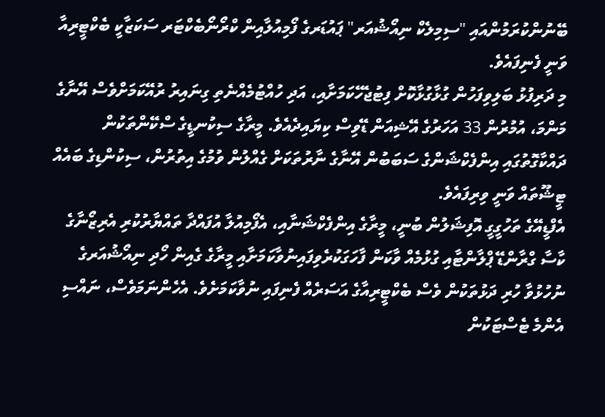ބޭނުންކުރަމުންއައި "ސިމިލެކް ނިއޯޝުއަރ" ޕައުޑަރގެ ފޯމިއުލާއިން ކްރޯނޯބެކްޓަރ ސަކަޒާކީ ބެކްޓީރިއާ ވަނީ ފެނިފައެވެ.
މި ދަރިފުޅު ބަލިވިފަހުން ގުޅާގުޅާކޮށް ފިޓުޖެހޭކަމަށާއި، އަދި ހުއްޓުމެއްނެތި ގިނައިރު ރުއޭކަމަށްވެސް އޭނާގެ މަންމަ، އުމުރުން 33 އަހަރުގެ އޭޝިއަން ޑޭވިސް ކިޔައިދެއެވެ. މީރާގެ ސިކުނޑީގެ ސްކޭންތަކުން ދައްކާގޮތުގައި އިންފެކްޝަންގެ ސަބަބުން އޭނާގެ ނާރުތަކަށް ގެއްލުން ވުމުގެ އިތުރުން، ސިކުންޑިގެ ބައެއް ޓީޝޫތައް ވަނީ ވިރިފައެވެ.
އެފްޑީއޭގެ ތަހުގީގީ އޮފިޝަލުން ބުނީ، މީރާގެ އިންފެކްޝަނާއި، އެފޯމިއުލާ އުފައްދާ ތައްޔާރުކުރި އެރިޒޯނާގެ ކާސާ ގްރާންޑޭ ޕްލާންޓާއި ގުޅުމެއް ވާކަން ފާހަގަކުރެވިފައިނުވާކަމަށާއި މީރާގެ ގެއިން ހޯދި ނިއޯޝުއަރގެ ނުހުޅުވާ ހުރި ދަޅުތަކުން ވެސް ބެކްޓީރިއާގެ އަސަރެއް ފެނިފައި ނުވާކަމަށެވެ. އެހެންނަމަވެސް، ނައްސި އެންމެ ޓެސްޓަކުން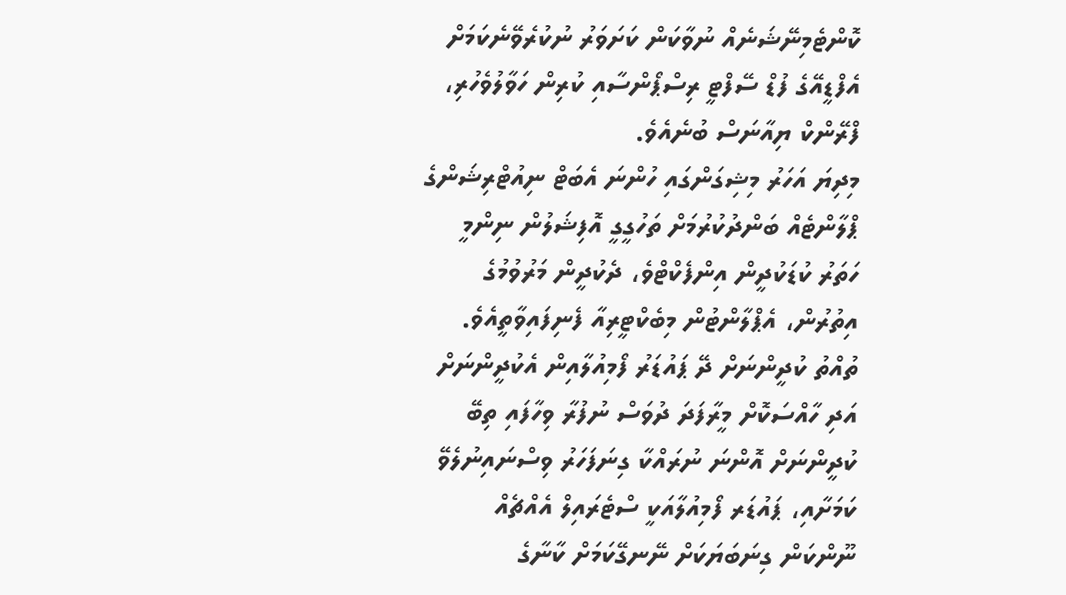ކޮންޓެމިނޭޝަނެއް ނުވާކަން ކަށަވަރު ނުކުރެވޭނެކަމަށް އެފްޑީއޭގެ ފުޑް ސޭފްޓީ ރިސްޕޯންސާއި ކުރިން ހަވާލުވެހުރި، ފްރޭންކް ޔިއާނަސް ބުނެއެވެ.
މިދިޔަ އަހަރު މިޝިގަންގައި ހުންނަ އެބަޓް ނިއުޓްރިޝަންގެ ޕްލާންޓެއް ބަންދުކުރުމަށް ތަހުގީގީ އޮފިޝަލުން ނިންމީ ހަތަރު ކުޑަކުދީން އިންފެކްޓްވެ، ދެކުދީން މަރުވުމުގެ އިތުރުން، އެޕްލާންޓުން މިބެކްޓީރިއާ ފެނިފައިވާތީއެވެ.
ތުއްތު ކުދީންނަށް ދޭ ޕައުޑަރު ފޯމިއުލާއިން އެކުދީންނަށް އަދި ހާއްސަކޮށް މީރާފަދަ ދުވަސް ނުފުރާ ވިހާފައި ތިބޭ ކުދީންނަށް އޮންނަ ނުރައްކާ ގިނަފަހަރު ވިސްނައިނުލެވޭ ކަމަށާއި، ޕައުޑަރ ފޯމިއުލާއަކީ ސްޓެރައިލް އެއްޗެއް ނޫންކަން ގިނަބަޔަކަށް ނޭނގޭކަމަށް ކާނާގެ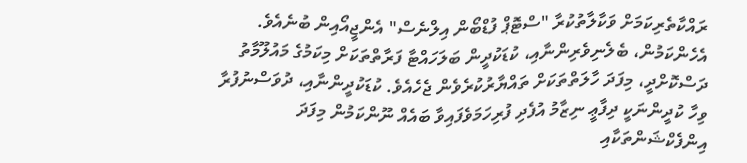ރައްކާތެރިކަމަށް ވަކާލާތުކުރާ "ސްޓޮޕް ފުޑްބޯން އިލްނެސް" އެންޖީއޯއިން ބުނެއެވެ.
އެހެންކަމުން، ބެލެނިވެރިންނާއި، ކުޑަކުދީން ބަލަހައްޓާ ފަރާތްތަކަށް މިކަމުގެ މައުލޫމާތު ދަސްކޮށްދީ، މިފަދަ ހާލަތްތަކަށް ތައްޔާރުކުރެވެން ޖެހެއެވެ. ކުޑަކުދީންނާއި، ދުވަސްނުފުރާ ވިހާ ކުދީންނަކީ ދިފާޢީ ނިޒާމު އުފެދި ފުރިހަމަވެފައިވާ ބައެއް ނޫންކަމުން މިފަދަ އިންފެކްޝަންތަކާއި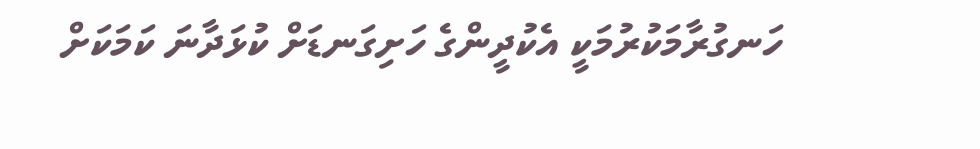ހަނގުރާމަކުރުމަކީ އެކުދީންގެ ހަށިގަނޑަށް ކުޅަދާނަ ކަމަކަށް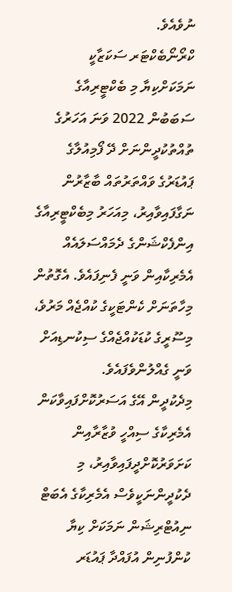ނުވެއެވެ.
ކްރޯނޯބެކްޓަރ ސަކަޒާކީ ނަމަކަށްކިޔާ މި ބެކްޓީރިއާގެ ސަބަބުން 2022 ވަނަ އަހަރުގެ ތުއްތުކުދީންނަށް ދޭ ފޯމިއުލާގެ ޕައުޑަރުގެ ވައްތަރުތައް ބާޒާރުން ނަގާފައިވާއިރު، މިއަހަރު މިބެކްޓީރިއާގެ އިންފެކްޝަންގެ ދެމައްސަލައެއް އެމެރިކާއިން ވަނީ ފެނިފައެވެ. އެގޮތުން މިހާތަނަށް ކެންޓަކީގެ ކުއްޖެއް މަރުވެ، މިސޫރީގެ ކުޑަކުއްޖެއްގެ ސިކުނޑިއަށް ވަނީ ގެއްލުންވެފައެވެ.
މިދެކުދީން އޭގެ އަސަރުކޮށްފައިވާކަން އެމެރިކާގެ ސިއްހީ ވުޒާރާއިން ކަށަވަރުކޮށްދީފައިވާއިރު، މި ދެކުދީންނަކީވެސް އެމެރިކާގެ އެބަޓް ނިއުޓްރިޝަން ނަމަކަށް ކިޔާ ކުންފުނިން އުފައްދާ ޕައުޑަރ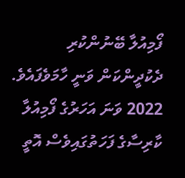ފޯމިއުލާ ބޭނުންކުރި ދެކުދީންކަން ވަނީ ހާމަވެފައެވެ. 2022 ވަނަ އަހަރުގެ ފޯމިއުލާ ކާރިސާގެ ފަހަތުގައިވެސް އޮތީ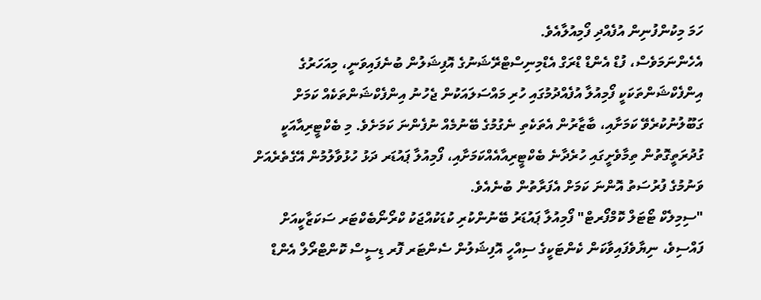ހަމަ މިކުންފުނިން އުފެއްދި ފޯމިއުލާއެވެ.
އެހެންނަމަވެސް، ފުޑް އެންޑް ޑްރަގް އެޑްމިނިސްޓްރޭޝަނުގެ އޮފިޝަލުން ބުނެފައިވަނީ، މިއަހަރުގެ އިންފެކްޝަންތަކަކީ ފޯމިއުލާ އުފެއްދުމުގައި ހުރި މައްސަލައަކުން ޖެހުނު އިންފެކްޝަންތަކެއް ކަމަށް ގަބޫލުނުކުރެވޭ ކަމަށާއި، ބާޒާރުން އެތަކެތި ނެގުމުގެ ބޭނުމެއް ނުފެންނަ ކަމަށެވެ. މި ބެކްޓީރިއާއަކީ ގުދުރަތީގޮތުން ތިމާވެށީގައި ހުރެދާނެ ބެކްޓީރިއާއެއްކަމަށާއި، ފޯމިއުލާ ޕައުޑަރ ދަޅު ހުޅުވާލުމުން އޭގެތެރެއަށް ވަނުމުގެ ފުރުސަތު އޮންނަ ކަމަށް އެފަރާތުން ބުނެއެވެ.
"ސިމިލެކް ޓޯޓަލް ކޮމްފޯރޓް" ފޯމިއުލާ ޕައުޑަރު ބޭނުންކުރި ކުޑަކުއްޖަކު ކްރޯނޯބެކްޓަރ ސަކަޒާކީއަށް ފައްސިވެ، ނިޔާވެފައިވާކަން ކެންޓަކީގެ ސިއްހީ އޮފިޝަލުން ސެންޓަރ ފޮރ ޑިސީސް ކޮންޓްރޯލް އެންޑް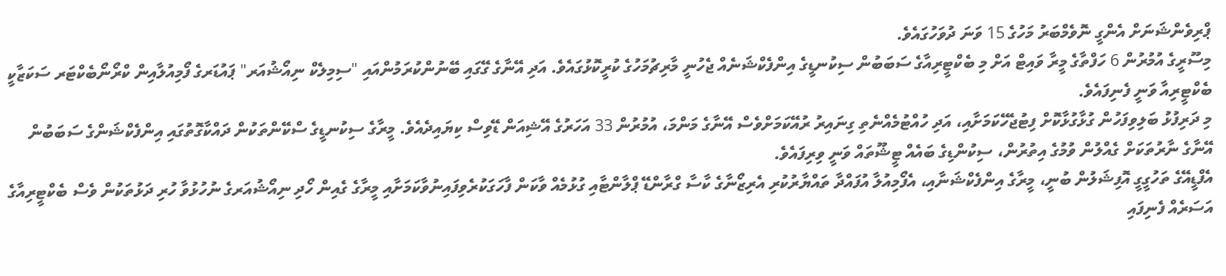ޕްރިވެންޝަނަށް އެންގީ ނޮވެމްބަރު މަހުގެ 15 ވަނަ ދުވަހުގައެވެ.
މިސޫރީގެ އުމުރުން 6 ހަފްތާގެ މީރާ ވައިޓް އަށް މި ބެކްޓީރިއާގެ ސަބަބުން ސިކުނޑީގެ އިންފެކްޝަނެއް ޖެހުނީ މާރިޗުމަހުގެ ކުރީކޮޅުގައެވެ. އަދި އޭނާގެ ގޭގައި ބޭނުންކުރަމުންއައި "ސިމިލެކް ނިއޯޝުއަރ" ޕައުޑަރގެ ފޯމިއުލާއިން ކްރޯނޯބެކްޓަރ ސަކަޒާކީ ބެކްޓީރިއާ ވަނީ ފެނިފައެވެ.
މި ދަރިފުޅު ބަލިވިފަހުން ގުޅާގުޅާކޮށް ފިޓުޖެހޭކަމަށާއި، އަދި ހުއްޓުމެއްނެތި ގިނައިރު ރުއޭކަމަށްވެސް އޭނާގެ މަންމަ، އުމުރުން 33 އަހަރުގެ އޭޝިއަން ޑޭވިސް ކިޔައިދެއެވެ. މީރާގެ ސިކުނޑީގެ ސްކޭންތަކުން ދައްކާގޮތުގައި އިންފެކްޝަންގެ ސަބަބުން އޭނާގެ ނާރުތަކަށް ގެއްލުން ވުމުގެ އިތުރުން، ސިކުންޑިގެ ބައެއް ޓީޝޫތައް ވަނީ ވިރިފައެވެ.
އެފްޑީއޭގެ ތަހުގީގީ އޮފިޝަލުން ބުނީ، މީރާގެ އިންފެކްޝަނާއި، އެފޯމިއުލާ އުފައްދާ ތައްޔާރުކުރި އެރިޒޯނާގެ ކާސާ ގްރާންޑޭ ޕްލާންޓާއި ގުޅުމެއް ވާކަން ފާހަގަކުރެވިފައިނުވާކަމަށާއި މީރާގެ ގެއިން ހޯދި ނިއޯޝުއަރގެ ނުހުޅުވާ ހުރި ދަޅުތަކުން ވެސް ބެކްޓީރިއާގެ އަސަރެއް ފެނިފައި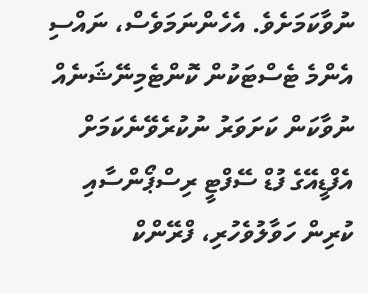ނުވާކަމަށެވެ. އެހެންނަމަވެސް، ނައްސި އެންމެ ޓެސްޓަކުން ކޮންޓެމިނޭޝަނެއް ނުވާކަން ކަށަވަރު ނުކުރެވޭނެކަމަށް އެފްޑީއޭގެ ފުޑް ސޭފްޓީ ރިސްޕޯންސާއި ކުރިން ހަވާލުވެހުރި، ފްރޭންކް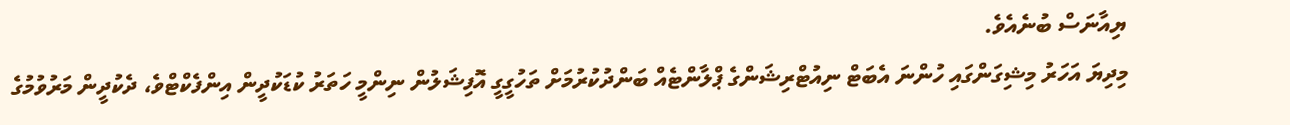ޔިއާނަސް ބުނެއެވެ.
މިދިޔަ އަހަރު މިޝިގަންގައި ހުންނަ އެބަޓް ނިއުޓްރިޝަންގެ ޕްލާންޓެއް ބަންދުކުރުމަށް ތަހުގީގީ އޮފިޝަލުން ނިންމީ ހަތަރު ކުޑަކުދީން އިންފެކްޓްވެ، ދެކުދީން މަރުވުމުގެ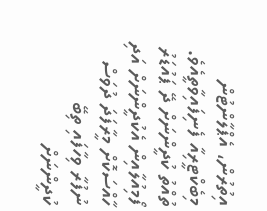އިތުރުން، އެޕްލާންޓުން މިބެކްޓީރިއާ ފެނިފައިވާތީއެވެ.
ތުއްތު ކުދީންނަށް ދޭ ޕައުޑަރު ފޯމިއުލާއިން އެކުދީންނަށް އަދި ހާއްސަކޮށް މީރާފަދަ ދުވަސް ނުފުރާ ވިހާފައި ތިބޭ ކުދީންނަށް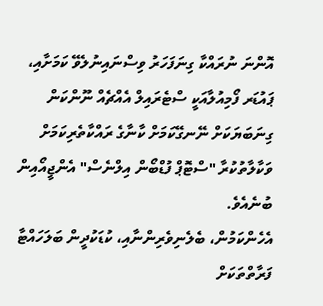އޮންނަ ނުރައްކާ ގިނަފަހަރު ވިސްނައިނުލެވޭ ކަމަށާއި، ޕައުޑަރ ފޯމިއުލާއަކީ ސްޓެރައިލް އެއްޗެއް ނޫންކަން ގިނަބަޔަކަށް ނޭނގޭކަމަށް ކާނާގެ ރައްކާތެރިކަމަށް ވަކާލާތުކުރާ "ސްޓޮޕް ފުޑްބޯން އިލްނެސް" އެންޖީއޯއިން ބުނެއެވެ.
އެހެންކަމުން، ބެލެނިވެރިންނާއި، ކުޑަކުދީން ބަލަހައްޓާ ފަރާތްތަކަށް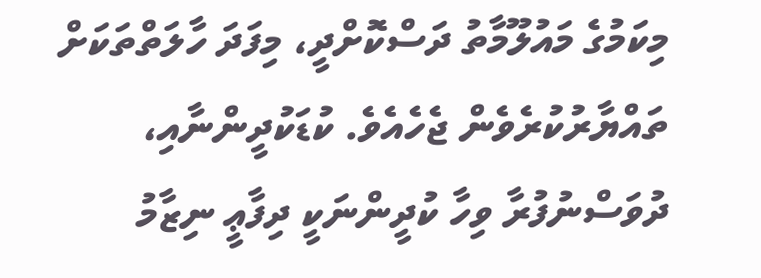މިކަމުގެ މައުލޫމާތު ދަސްކޮށްދީ، މިފަދަ ހާލަތްތަކަށް ތައްޔާރުކުރެވެން ޖެހެއެވެ. ކުޑަކުދީންނާއި، ދުވަސްނުފުރާ ވިހާ ކުދީންނަކީ ދިފާޢީ ނިޒާމު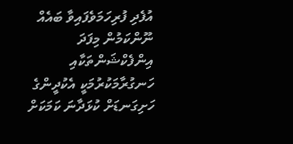އުފެދި ފުރިހަމަވެފައިވާ ބައެއް ނޫންކަމުން މިފަދަ އިންފެކްޝަންތަކާއި ހަނގުރާމަކުރުމަކީ އެކުދީންގެ ހަށިގަނޑަށް ކުޅަދާނަ ކަމަކަށް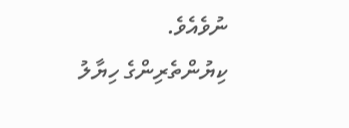ނުވެއެވެ.
ކިޔުންތެރިންގެ ހިޔާލު